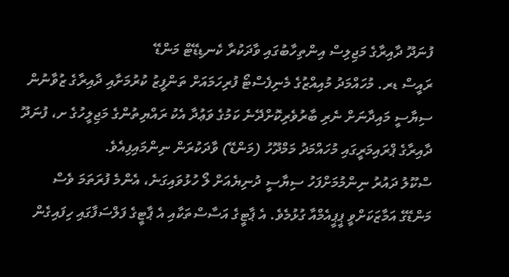ފުނަދޫ ދާއިރާގެ މަޖިލިސް އިންތިހާބުގައި ވާދަކުރާ ކެނޑިޑޭޓް މަންޑޭ
ރައީސް ޑރ. މުހައްމަދު މުއިއްޒުގެ މެނިފެސްޓޯ ފުރިހަމައަށް ތަންފީޒު ކުރުމަށާއި ދާއިރާގެ ޒުވާނުން ސިޔާސީ މައިދާނަށް ނެރި ބާރުވެރިކޮށްދޭނެ ކަމުގެ ވަޢުދާ އެކު ރައްޔިތުންގެ މަޖިލީހުގެ ށ، ފުނަދޫ ދާއިރާގެ ޕްރައިމަރީގައި މުހައްމަދު މަމްދޫހު (މަންޑޭ) ވާދަކުރަން ނިންމައިފިއެވެ.
ސްކޫލު ދައުރު ނިންމުމަށްފަހު ސިޔާސީ ދުނިޔެއަށް ލޯ ހުޅުވައިގަނެ، އެންމެ ފުރަތަމަ ވެސް މަންޑޭގެ އަމާޒަކަށްވީ ޕީޕީއެމްއާ ގުޅުމެވެ. އެ ޕާޓީގެ އަސާސްތަކާއި އެ ޕާޓީގެ ފަލްސަފާގައި ހިފައިގެން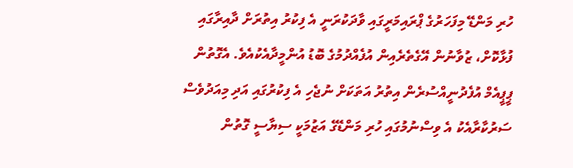ހުރި މަންޑޭ މިފަހަރުގެ ޕްރައިމަރީގައި ވާދަކުރަނީ އެ ފިކުރު އިތުރަށް ދާއިރާގައި ފުޅާކޮށް، ޒުވާނުން އޭގެތެރެއިން އުފެއްދުމުގެ ބޮޑު އުންމީދާއެކުއެވެ. އެގޮތުން ޕީޕީއެމް އުފެދުނީއްސުރެން އިތުރު އަތަކަށް ނުޖެހި އެ ފިކުރުގައި އަދި މިއަދުވެސް ސަރުކާރާއެކު އެ ވިސްނުމުގައި ހުރި މަންޑޭގެ އަޒުމަކީ ސިޔާސީ ގޮތުން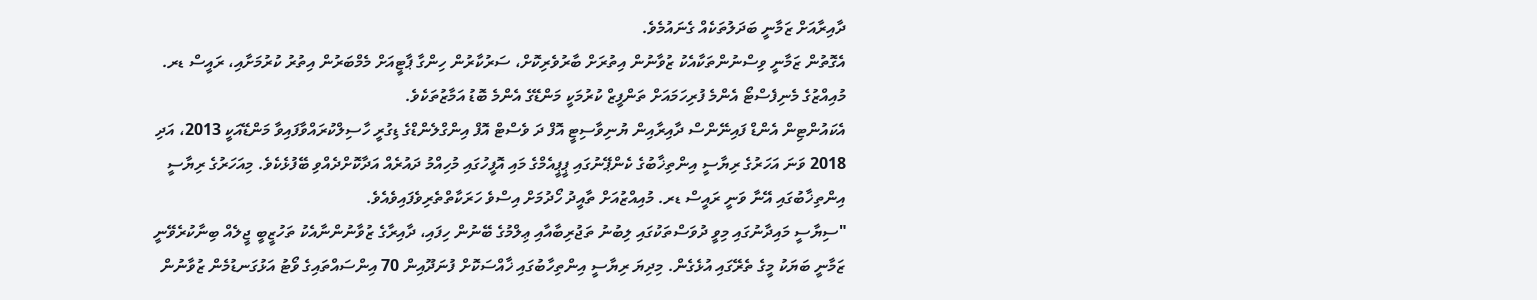ދާއިރާއަށް ޒަމާނީ ބަދަލުތަކެއް ގެނައުމެވެ.
އެގޮތުން ޒަމާނީ ވިސްނުންތަކާއެކު ޒުވާނުން އިތުރަށް ބާރުވެރިކޮށް، ސަރުކާރުން ހިންގާ ޕާޓީއަށް މެމްބަރުން އިތުރު ކުރުމަށާއި، ރައީސް ޑރ. މުއިއްޒުގެ މެނިފެސްޓޯ އެންމެ ފުރިހަމައަށް ތަންފީޒް ކުރުމަކީ މަންޑޭގެ އެންމެ ބޮޑު އަމާޒުތަކެވެ.
އެކައުންޓިން އެންޑް ފައިނޭންސް ދާއިރާއިން ޔުނިވާސިޓީ އޮފް ދަ ވެސްޓް އޮފް އިންގްލެންޑްގެ ޑިގުރީ ހާސިލްކުރައްވާފައިވާ މަންޑޭއަކީ 2013، އަދި 2018 ވަނަ އަހަރުގެ ރިޔާސީ އިންތިޚާބުގެ ކެންޕޭނުގައި ޕީޕީއެމްގެ މައި އޮފީހުގައި މުހިއްމު ދައުރެއް އަދާކޮށްދެއްވި ބޭފުޅެކެވެ. މިއަހަރުގެ ރިޔާސީ އިންތިޚާބުގައި އޭނާ ވަނީ ރައީސް ޑރ. މުއިއްޒުއަށް ތާއީދު ހޯދުމަށް އިސްވެ ހަރަކާތްތެރިވެފައިވެއެވެ.
"ސިޔާސީ މައިދާނުގައި މިވީ ދުވަސްތަކުގައި ލިބުނު ތަޖުރިބާއާއި ޢިލްމުގެ ބޭނުން ހިފައި، ދާއިރާގެ ޒުވާނުންނާއެކު ތަހުޒީބީ ޖީލެއް ބިނާކުރެވޭނީ ޒަމާނީ ބަޔަކު މީގެ ތެރޭގައި އުޅެގެން. މިދިޔަ ރިޔާސީ އިންތިހާބުގައި ޚާއްސަކޮށް ފުނަދޫއިން 70 އިންސައްތައިގެ ވޯޓު އަޅުގަނޑުމެން ޒުވާނުން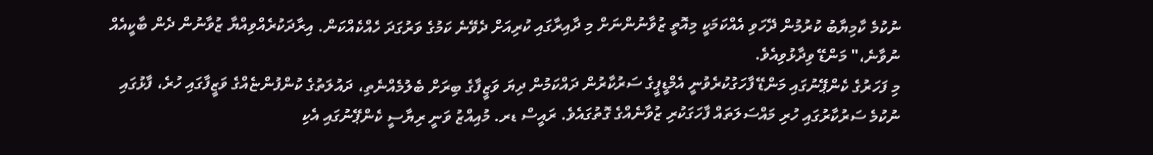ނުކުމެ ކާމިޔާބު ކުރުމުން ދޭހަވި އެއްކަމަކީ މިއޮތީ ޒުވާނުންނަށް މި ދާއިރާގައި ކުރިއަށް ދެވޭނެ ކަމުގެ ވަރުގަދަ ހެއްކެއްކަން. އިރާދަކުރެއްވިއްޔާ ޒުވާނުން ދެން ބާކީއެއް ނުވާނެ،" މަންޑޭ ވިދާޅުވިއެވެ.
މި ފަހަރުގެ ކެންޕޭނުގައި މަންޑޭ ފާހަގުކުރެވުނީ އެމްޑީޕީގެ ސަރުކާރުން ދައްކަމުން ދިޔަ ވަޒީފާގެ ބިރަށް ބެލުމެއްނެތި، ދައުލަތުގެ ކުންފުންޏެއްގެ ވަޒީފާގައި ހުރެ، ފާޅުގައި ނުކުމެ ސަރުކާރުގައި ހުރި މައްސަލަތައް ފާހަގަކުރި ޒުވާނެއްގެ ގޮތުގައެވެ. ރައީސް ޑރ. މުއިއްޒު ވަނީ ރިޔާސީ ކެންޕޭނުގައި އެކި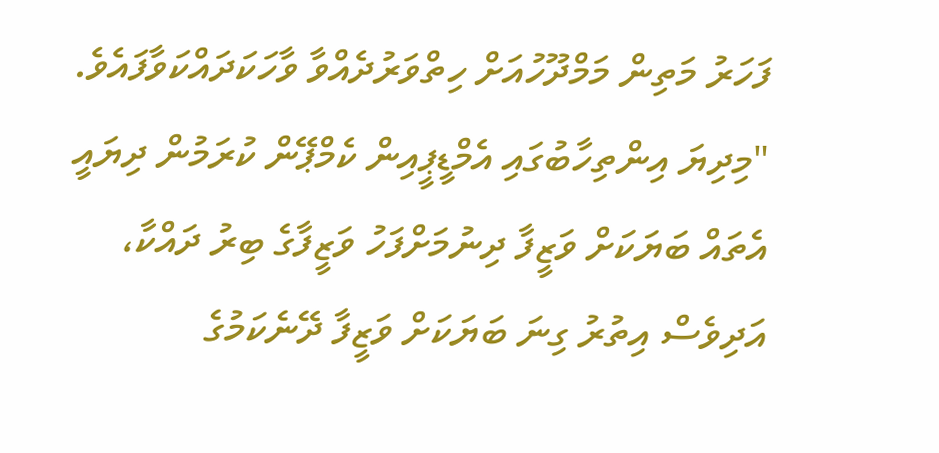ފަހަރު މަތިން މަމްދޫހުއަށް ހިތްވަރުދެއްވާ ވާހަކަދައްކަވާފައެވެ.
"މިދިޔަ އިންތިހާބުގައި އެމްޑީޕީއިން ކެމްޕޭން ކުރަމުން ދިޔައީ އެތައް ބަޔަކަށް ވަޒީފާ ދިނުމަށްފަހު ވަޒީފާގެ ބިރު ދައްކާ، އަދިވެސް އިތުރު ގިނަ ބަޔަކަށް ވަޒީފާ ދޭނެކަމުގެ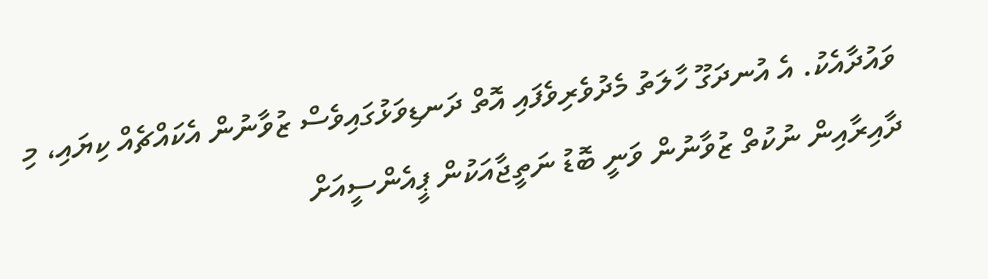ވައުދާއެކު. އެ އުނދަގޫ ހާލަތު މެދުވެރިވެފައި އޮތް ދަނޑިވަޅުގައިވެސް ޒުވާނުން އެކައްޗެއް ކިޔައި، މި ދާއިރާއިން ނުކުތް ޒުވާނުން ވަނީ ބޮޑު ނަތީޖާއަކުން ޕީއެންސީއަށް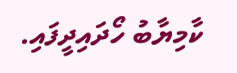ކާމިޔާބު ހޯދައިދީފައި.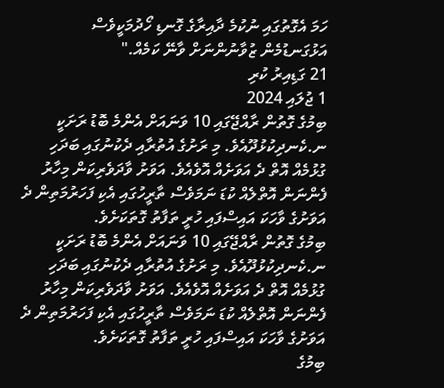ހަމަ އެގޮތުގައި ނުކުމެ ދާއިރާގެ ގޮނޑި ހޯދުމަކީވެސް އަޅުގަނޑުމެން ޒުވާނުންނަށް ވާނޭ ކަމެއް."
21 ގަޑިއިރު ކުރި
1 ޖުލައި 2024
ބިމުގެ ގޮތުން ރާއްޖޭގައި 10 ވަނައަށް އެންމެ ބޮޑު ރަށަކީ ނ.ކެނދިކުޅުދޫއެވެ. މި ރަށުގެ އުތުރާއި ދެކުނުގައި ބަދަހި ގުޅުމެއް އޮތް ދެ އަވަށެއް އޮވެއެވެ. އަވަށު ވާދަވެރިކަން މިހާރު ފެންނަން އޮތްލެއް ކުޑަ ނަމަވެސް ތާރީހުގައި އެކި ފަހަރުމަތިން ދެ އަވަށުގެ ވާހަކަ އައިސްފައި ހުރީ ތަފާތު ގޮތަކަށެވެ.
ބިމުގެ ގޮތުން ރާއްޖޭގައި 10 ވަނައަށް އެންމެ ބޮޑު ރަށަކީ ނ.ކެނދިކުޅުދޫއެވެ. މި ރަށުގެ އުތުރާއި ދެކުނުގައި ބަދަހި ގުޅުމެއް އޮތް ދެ އަވަށެއް އޮވެއެވެ. އަވަށު ވާދަވެރިކަން މިހާރު ފެންނަން އޮތްލެއް ކުޑަ ނަމަވެސް ތާރީހުގައި އެކި ފަހަރުމަތިން ދެ އަވަށުގެ ވާހަކަ އައިސްފައި ހުރީ ތަފާތު ގޮތަކަށެވެ.
ބިމުގެ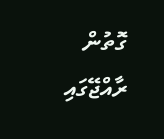ގޮތުން ރާއްޖޭގައި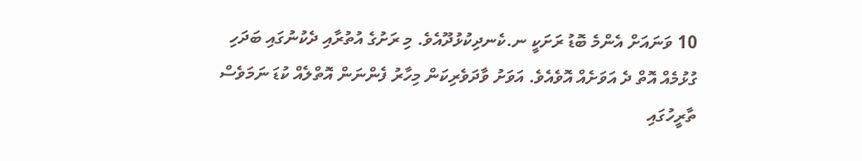10 ވަނައަށް އެންމެ ބޮޑު ރަށަކީ ނ.ކެނދިކުޅުދޫއެވެ. މި ރަށުގެ އުތުރާއި ދެކުނުގައި ބަދަހި ގުޅުމެއް އޮތް ދެ އަވަށެއް އޮވެއެވެ. އަވަށު ވާދަވެރިކަން މިހާރު ފެންނަން އޮތްލެއް ކުޑަ ނަމަވެސް ތާރީހުގައި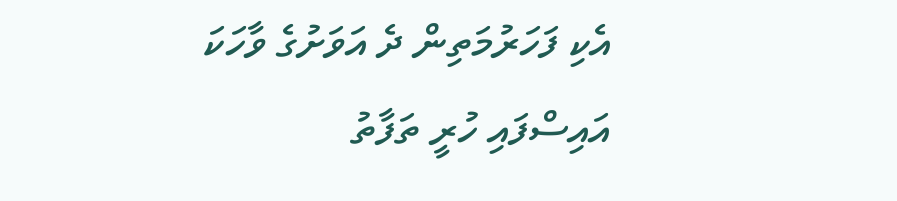އެކި ފަހަރުމަތިން ދެ އަވަށުގެ ވާހަކަ އައިސްފައި ހުރީ ތަފާތު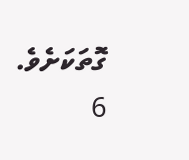ގޮތަކަށެވެ.
6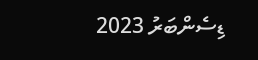ޑިސެންބަރު 2023